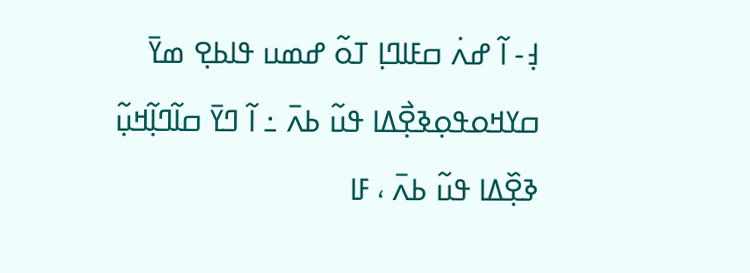߃߲- ߊ߬ ߝߍ߭ ߛߓߊߣߊ߲ ߠߋ߬ ߝߘߎ ߟߊߕߐ߲ ߘߌ߫ ߛߌߞߋߟߋ߲ߢߐ߲߯ߡߊ ߟߎ߬ ߕߍ߫ ߸ ߊ߬ ߣߌ߫ ߛߊ߬ߣߊ߲߬ߞߎ߲߬ ߢߐ߲߰ߡߊ ߟߎ߬ ߕߍ߫ ، ߓߊ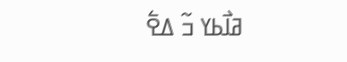ߥߊ߯ߕߌ ߏ߬ ߡߐ߱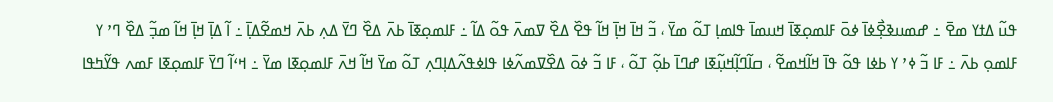ߟߎ߬ ߡߙߌ ߘߐ߫ ߸ ߝߘߎߢߐ߲߯ߦߊ߫ ߦߋ߫ ߓߊߘߋ߲ߧߊ߫ ߞߎߘߊ߫ ߟߊߘߊ߲ ߠߋ߬ ߘߌ߫ ، ߏ߬ ߞߊ߫ ߞߊ߲߫ ߞߊ߬ ߟߐ߰ ߡߐ߰ ߜߘߍ߫ ߟߋ߬ ߡߊ߬ ߸ ߓߊߘߋ߲ߧߊ߫ ߕߍ߫ ߡߐ߰ ߣߌ߫ ߡߍ߲ ߕߍ߫ ߞߘߐ߬ߡߊ߲߫ ߸ ߊ߬ ߡߊ߲߫ ߞߊ߲߫ ߞߊ߬ ߘߏ߲߬ ߡߐ߰ ߣߴ ߌ ߓߊߘߋ߲ ߕߍ߫ ߸ ߓߊ ߏ߬ ߦߴ ߌ ߕߦߊ ߟߋ߬ ߟߊ߫ ߞߊ߬ߞߘߐ߬ ، ߛߊ߬ߣߊ߲߬ߞߎ߲߬ߧߊ ߝߣߊ߫ ߕߋ߲߬ ߠߋ߬ ، ߓߊ ߏ߬ ߦߋ߫ ߡߐ߰ߜߘߍ߬ߦߊ ߟߊߦߟߍ߬ߡߊ߲ߣߍ߲ ߠߋ߬ ߘߌ߫ ߞߊ߬ ߞߍ߫ ߓߊߘߋ߲ߧߊ ߘߌ߫ ߸ ߞߵߊ߬ ߣߌ߫ ߓߊߘߋ߲ߧߊ ߓߘߍ ߟߌ߬ߤߟߊ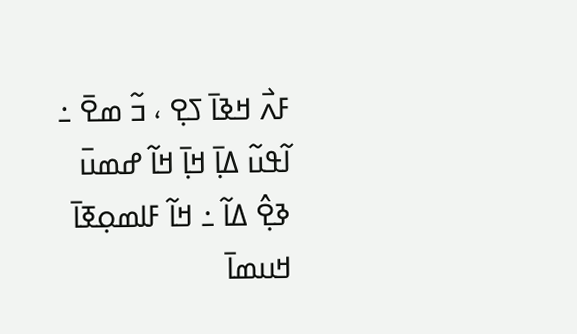ߓߍ߯ ߞߢߊ߫ ߖߐ߲ ، ߏ߬ ߘߐ߫ ߸ ߊ߬ߟߎ߬ ߡߊ߲߫ ߞߊ߲߫ ߞߊ߬ ߝߘߎ߫ ߢߐ߲߮ ߡߊ߬ ߸ ߞߊ߬ ߓߊߘߋ߲ߧߊ߫ ߞߎߘߊ߫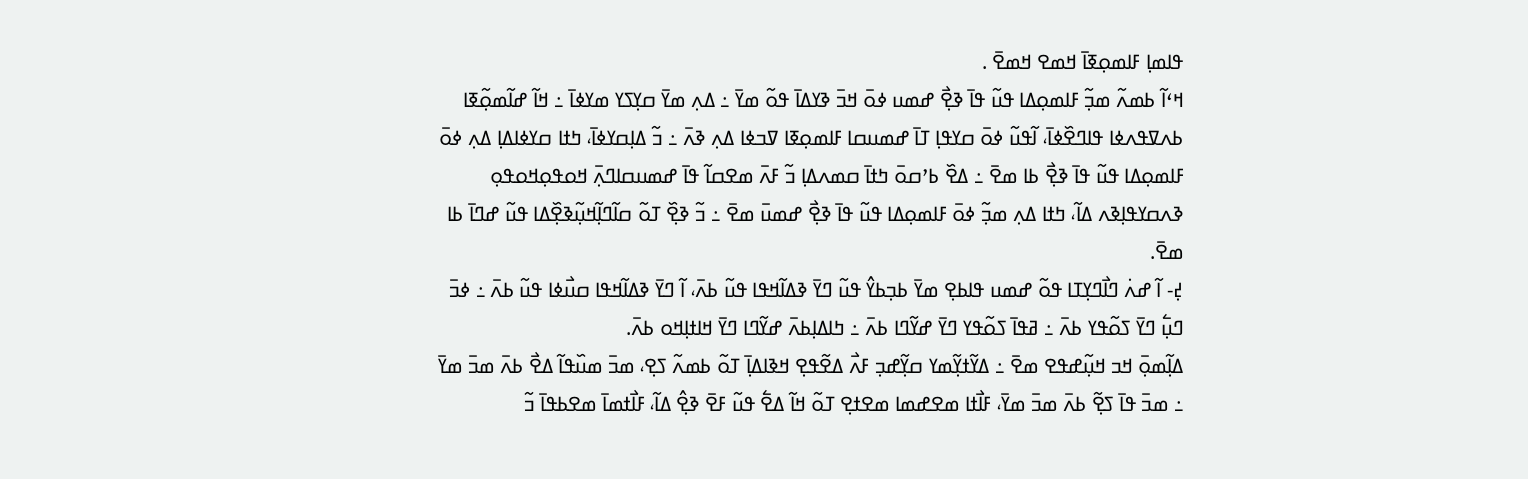ߟߊߘߊ߲ ߓߊߘߋ߲ߧߊ߫ ߞߘߐ ߞߘߐ߫ .
ߞߵߊ߬ ߕߘߍ߬ ߘߏ߲߬ ߓߊߘߋ߲ߡߊ ߟߎ߬ ߟߊ߫ ߢߐ߲߯ ߝߘߎ ߦߋ߫ ߞߏ߫ ߢߌߡߊ߫ ߟߋ߬ ߘߌ߫ ߸ ߡߍ߲ ߘߌ߫ ߛߌ߲ߖߌ ߘߌߦߊ߫ ߸ ߞߊ߬ ߝߊ߬ߘߋ߲߬ߧߊ ߕߍߜߟߍߦߊ ߟߊߣߐ߰ߦߊ߫، ߊ߬ߟߎ߬ ߦߋ߫ ߛߌߟߊ߲ ߠߊ߫ ߝߘߎߛߊ ߓߊߘߋ߲ߧߊ ߜߏߦߊ ߡߍ߲ ߢߍ߫ ߸ ߏ߬ ߡߊ߲ߛߌߦߊ߫، ߤߙߊ ߛߌߦߊߡߊ߲ ߡߍ߲ ߦߋ߫ ߓߊߘߋ߲ߡߊ ߟߎ߬ ߟߊ߫ ߢߐ߲߯ ߕߊ ߘߐ߫ ߸ ߡߐ߰ ߕߴߛߋ߫ ߤߙߊ߫ ߛߘߍߡߊ߲ ߏ߬ ߓߍ߫ ߘߐߛߊ߬ ߟߊ߫ ߝߘߎߛߊߣߍ߲߫ ߞߋߟߋ߲ߞߋߟߋ߲ ߢߍߛߌߟߊ߲ߢߍ ߡߊ߬، ߤߙߊ ߡߍ߲ ߘߏ߲߬ ߦߋ߫ ߓߊߘߋ߲ߡߊ ߟߎ߬ ߟߊ߫ ߢߐ߲߯ ߝߘߎ߫ ߘߐ߫ ߸ ߏ߬ ߢߐ߲߰ ߠߋ߬ ߛߊ߬ߣߊ߲߬ߞߎ߲߬ߢߐ߲߰ߡߊ ߟߎ߬ ߝߣߊ߫ ߕߊ ߘߐ߫.
߄߲- ߊ߬ ߝߍ߭ ߣߊ߯ߣߌ߲ߠߊ ߟߋ߬ ߝߘߎ ߟߊߕߐ߲ ߘߌ߫ ߕߏ߲ߕߌ߮ ߟߎ߬ ߣߌ߫ ߢߡߊ߬ߞߟߊ ߟߎ߬ ߕߍ߫، ߊ߬ ߣߌ߫ ߢߡߊ߬ߞߟߊ ߛߎ߯ߦߊ ߟߎ߬ ߕߍ߫ ߸ ߦߏ߫ ߣߎ߲߱ ߣߌ߫ ߖߋ߬ߟߌ ߕߍ߫ ߸ ߥߟߊ߫ ߖߋ߬ߟߌ ߣߌ߫ ߝߌ߬ߣߊ ߕߍ߫ ߸ ߤߊߡߊ߲ߕߍ߫ ߝߌ߬ߣߊ ߣߌ߫ ߞߊߙߊ߲ߞߋ ߕߍ߫.
ߡߊ߲߬ߘߋ߲߫ ߞߏ ߞߎ߲߬ߝߟߐ ߘߐ߫ ߸ ߡߌ߬ߙߌ߲߬ߘߌ ߛߌ߲߬ߝߏ߲ ߓߍ߯ ߡߐ߬ߟߐ߲ ߞߢߊߡߊ߲߫ ߠߋ߬ ߕߘߍ߬ ߖߐ߲، ߘߏ߫ ߘߎ߰ߟߊ߬ ߡߐ߯ ߕߍ߫ ߘߏ߫ ߘߌ߫ ߸ ߘߏ߫ ߟߊ߫ ߖߐ߲߬ ߕߍ߫ ߘߏ߫ ߘߌ߫، ߓߊ߯ߙߊ ߘߐߝߘߊ ߘߐߙߐ߲ ߠߋ߬ ߞߊ߬ ߡߐ߱ ߟߎ߬ ߓߐ߫ ߢߐ߲߮ ߡߊ߬، ߓߊ߯ߙߘߊ߫ ߘߐߕߟߊ߫ ߏ߬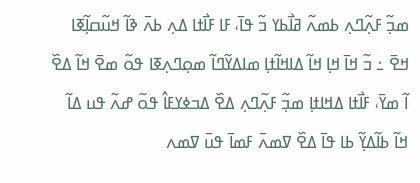ߘߏ߲߬ ߓߍ߲߬ߣߍ߲ ߕߘߍ߬ ߥߊ߯ߕߌ ߏ߬ ߟߊ߫، ߓߊ ߓߊ߯ߙߊ ߡߍ߲ ߕߍ߫ ߢߊ߬ ߞߎ߬ߛߊ߲߬ߧߊ ߞߐ߫ ߸ ߏ߬ ߞߊ߫ ߞߊ߲ ߞߊ߬ ߡߊߞߊ߬ߙߊ߲ ߘߊߡߌ߬ߣߊ߬ ߘߋ߲ߣߍ߲ߧߊ ߟߋ߬ ߘߐ߫ ߞߊ߬ ߡߐ߰ ߊ߬ ߘߌ߫، ߓߊ߯ߙߊ ߡߞߊߙߊ߲ ߘߏ߲߬ ߓߍ߲߬ߣߍ߲ ߡߐ߰ ߡߏߦߌߓߊ߮ ߟߋ߬ ߝߍ߬ ߟߎ ߡߊ߬ ߞߊ߬ ߕߊ߬ߡߌ߲߬ ߕߊ ߟߊ߫ ߡߐ߰ ߜߘߍ߫ ߓߘߊ߫ ߟߎ߫ ߜߘߍ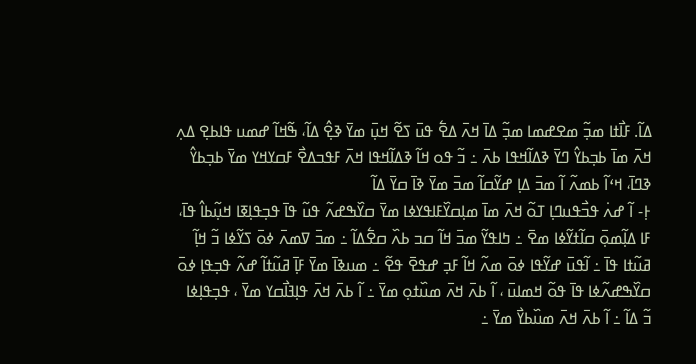ߡߊ߬. ߓߊ߯ߙߊ ߘߏ߲߬ ߘߐߝߘߊ ߘߏ߲߬ ߡߊ߫ ߞߍ߫ ߡߐ߱ ߟߎ߫ ߖߐ߬ ߞߎ߲߫ ߘߌ߫ ߢߐ߲߮ ߡߊ߬، ߒ߬ߞߊ߬ ߝߘߎ ߟߊߕߐ߲ ߡߍ߲ ߞߍ߫ ߘߊ߫ ߕߏ߲ߕߌ߮ ߣߌ߫ ߢߡߊ߬ߞߟߊ ߕߍ߫ ߸ ߏ߬ ߟߋ ߞߊ߬ ߢߡߊ߬ߞߟߊ ߞߍ߫ ߓߟߏߡߐ߯ ߓߛߌߞߌ ߘߌ߫ ߕߏ߲ߕߌ߮ ߢߣߊ߫، ߞߵߊ߬ ߕߘߍ߬ ߊ߬ ߘߏ߫ ߡߊ߲ ߝߌ߬ߛߊ߬ ߘߏ߫ ߘߌ߫ ߢߊ߫ ߛߌ߫ ߡߊ߬
߅߲- ߊ߬ ߝߍ߭ ߟߏ߯ߟߎߣߊ߲ ߠߋ߬ ߞߍ߫ ߘߊ߫ ߘߊ߲ߛߌ߰ߓߊߟߌߦߊ ߘߌ߫ ߛߌ߰ߒߝߍ߬ ߟߎ߬ ߟߊ߫ ߟߏ߲ߟߊ߲ߧߊ ߞߎ߲߬ߕߊ߮ ߟߊ߫، ߓߊ ߡߊ߲߬ߘߋ߲߫ ߛߊ߬ߙߌ߬ߦߊ ߘߐ߫ ߸ ߤߊߟߌ߬ ߘߏ߫ ߞߊ߬ ߛߏ ߕߍ߰ ߛߐ߱ߡߊ߬ ߸ ߘߏ߫ ߜߘߍ߫ ߦߋ߫ ߖߌ߬ߦߊ ߏ߬ ߞߊ߲߬ ߥߎ߬ߙߊ ߟߊ߫ ߸ ߊ߬ߟߎ߫ ߝߌ߬ߟߊ ߦߋ߫ ߘߍ߬ ߞߊ߬ ߓߏ߲ ߝߟߐ߫ ߟߐ߬ ߸ ߘߎߢߊ߫ ߘߌ߫ ߓߊ߲߫ ߥߎ߬ߙߊ߬ ߝߍ߬ ߟߏ߲ߟߊ߲ ߦߋ߫ ߛߌ߰ߒߝߍ߬ߦߊ ߟߊ߫ ߟߋ߬ ߞߘߊߎ߫ ، ߊ߬ ߕߍ߫ ߞߍ߫ ߘߎ߰ߙߋ߲ ߘߌ߫ ߸ ߊ߬ ߕߍ߫ ߞߍ߫ ߟߊ߲ߔߊ߯ߛߌ ߘߌ߫ ، ߟߏ߲ߟߊ߲ߦߊ ߏ߬ ߡߊ߬ ߸ ߊ߬ ߕߍ߫ ߞߍ߫ ߘߎ߰ߕߌ߯ ߘߌ߫ ߸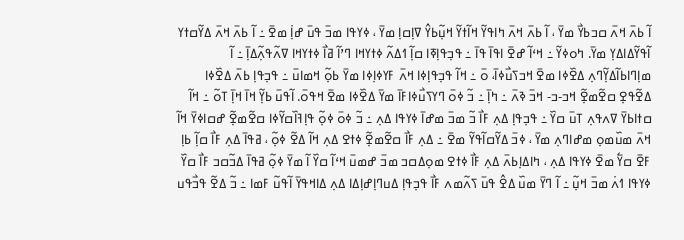ߊ߬ ߕߍ߫ ߞߍ߫ ߛߏߕߌ߯ ߘߌ߫ ، ߊ߬ ߕߍ߫ ߞߍ߫ ߤߊߟߌ߬ ߞߊ߬ߙߌ߬ ߞߎ߲߬ߕߌ߮ ߜߊ߲ߛߊ߲ ߘߌ߫ ، ߦߌߟߊ ߘߏ߫ ߟߎ߫ ߝߊ߲߭ ߘߐ߫ ߸ ߊ߬ ߕߍ߫ ߞߍ߫ ߡߌ߬ߛߙߌ ߊ߬ߟߌ߬ߡߊߡߌ߲ ߘߌ߫. ߤߋߦߌ߬ ߸ ߞߵߊ߬ ߝߐ߫ ߊߟߊ߫ ߟߊ߫ ߸ ߟߏ߲ߟߊ߲ߧߊ ߛߊ߲߬ ߗߡߍ߬ ߦߙߌߞߊ ߣߴߊ߬ ߥߊ߯ ߦߙߌߞߊ ߜߍ߬ߟߍ߲߬ߡߊ߲߫ ߸ ߊ߬ ߘߊ߲ߣߊߕߊ߬ߡߌ߲߬ߣߍ߲ ߡߐ߰ߦߊ ߘߐ߫ ߞߏߖߎ߯ߦߊ߫، ߋ߫ ߸ ߞߊ߬ ߟߏ߲ߟߊ߲ߦߊ ߞߍ߫ ߓߌߦߊ߲ߦߊ ߘߌ߫ ߕߋ߲߬ ߞߘߊߎ߫ ߸ ߟߏ߲ߟߊ߲ ߕߍ߫ ߡߐ߰ߦߊ ߡߐ߬ߟߐ߲ ߛߐ߬ߘߐ߲߬ ߞߏ-ߏ- ߞߏ߫ ߢߍ߫ ߸ ߤߊ߲߫ ߸ ߏ߬ ߦߋ߫ ߣߌߖߎ߯ߦߊߓߊ߫ ߘߌ߫ ߡߐ߰ߦߊ ߘߐ߫ ߞߟߋ߫. ߊ߬ߟߎ߫ ߕߌ߲߬ ߞߊ߫ ߞߊ߲߫ ߠߋ߬ ߸ ߞߊ߬ ߛߙߊߕߌ߫ ߜߍߟߍ߲ ߠߎ߫ ߛߌ߰ ߸ ߟߏ߲ߟߊ߲ ߡߍ߲ ߓߊ߯ ߏ߬ ߘߏ߫ ߘߝߊ߫ ߦߌߟߊ ߡߍ߲ ߸ ߏ߬ ߦߋ߫ ߦߋ߲߬ ߟߊ߲ߔߊ߰ߛߌ߬ߦߊ ߛߐ߬ߘߐ߲߬ ߝߛߊߦߌ߫ ߞߊ߬ ߞߍ߫ ߘߎ߰ߘߋ߲ ߘߝߊߣߍ߲ ߘߌ߫ ، ߦߏ߫ ߡߌ߬ߛߊ߬ߟߌ߬ ߘߐ߫ ߸ ߡߍ߲ ߓߊ߯ ߛߐ߬ߘߐ߲߬ ߦߙߐ ߡߍ߲ ߞߊ߬ ߡߐ߬ ߦߋ߲߬ ، ߥߟߊ߫ ߡߍ߲ ߓߊ߯ ߛߊ߲߬ ߕߊ߲ ߓߐ߫ ߛߌ߱ ߘߐ߫ ߦߌߟߊ ߡߍ߲ ، ߤߊߡߊ߲ߕߍ߫ ߡߍ߲ ߓߊ߯ ߦߙߐ ߘߋ߲ߡߛߏ ߘߏ߫ ߝߘߎ߫ ߞߵߊ߬ ߛߌ߰ ߊ߬ ߘߌ߫ ߦߋ߲߬ ߥߟߊ߫ ߡߏ߬ߛߏ ߓߊ߯ ߛߌ߰ ߦߌߟߊ ߗߍ߭ ߘߏ߫ ߞߎ߲߬ ߸ ߊ߬ ߣߌ߫ ߘߎ߰ ߡߐ߮ ߟߎ߫ ߖߍ߬ߘߍ ߓߊ߯ ߟߏ߲ߟߊ߲ ߡߎߣߊ߲ߝߊ߲ߡߊ ߡߍ߲ ߡߊߞߟߌ߫ ߊ߬ߟߎ߬ ߓߘߊ ߸ ߏ߬ ߡߐ߬ ߟߏ߯ߟߎ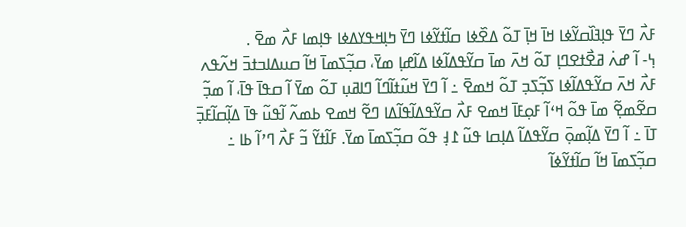ߓߍ߯ ߣߌ߫ ߟߊ߲ߔߊ߰ߛߌ߬ߦߊ ߞߊ߫ ߞߊ߲߫ ߠߋ߬ ߡߐ߰ߦߊ ߛߊ߬ߙߌ߬ߦߊ ߣߌ߫ ߤߊ߲ߞߟߌߡߦߊ ߟߊ߲ߘߊ ߓߍ߯ ߘߐ߫ .
߆߲- ߊ߬ ߝߍ߭ ߥߐ߯ߙߐߣߊ߲ ߠߋ߬ ߞߍ߫ ߘߊ߫ ߛߌ߬ߟߡߊ߬ߦߊ ߡߊ߬ߝߊ߲ ߘߌ߫، ߛߏ߲߬ߖߘߊ߫ ߞߊ߬ ߛߎߡߊߏߙߏ߫ ߞߍ߬ߟߍ ߓߍ߯ ߞߍ߫ ߛߌ߬ߟߡߊ߬ߦߊ ߖߏ߲߬ߖߏ߲ ߠߋ߬ ߞߘߐ߫ ߸ ߊ߬ ߣߌ߫ ߞߎ߬ߙߊ߬ߣߊ߬ ߣߊߥߎ߲ ߠߋ߬ ߘߌ߫ ߊ߬ ߛߟߊ߫ ߟߊ߫، ߊ߬ ߘߏ߲߬ ߛߐ߬ߘߐ߲߬ ߘߊ߫ ߟߋ߬ ߞߵߊ߬ ߓߋ߲ߓߊ߫ ߞߘߐ ߓߍ߯ ߛߌ߬ߟߡߊ߬ߟߊ߬ߡߊ ߣߐ߬ ߞߘߐ ߕߘߍ߬ ߊ߬ߟߎ߬ ߟߊ߫ ߡߊ߲߬ߛߊ߬ߓߏ߲߫ ߠߊ߫ ߸ ߊ߬ ߣߌ߫ ߡߊ߲߬ߘߋ߲߫ ߛߌ߬ߟߡߊ߬ ߡߊ߲ߛߊ ߟߎ߬ ߁߃߲ ߟߋ߬ ߛߏ߲߬ߖߘߊ߫ ߘߌ߫. ߓߊ߬ߙߌ߬ ߏ߬ ߓߍ߯ ߣߴߊ߬ ߕߊ ߸ ߛߏ߲߬ߖߘߊ߫ ߞߊ߬ ߛߊ߬ߙߌ߬ߦߊ߬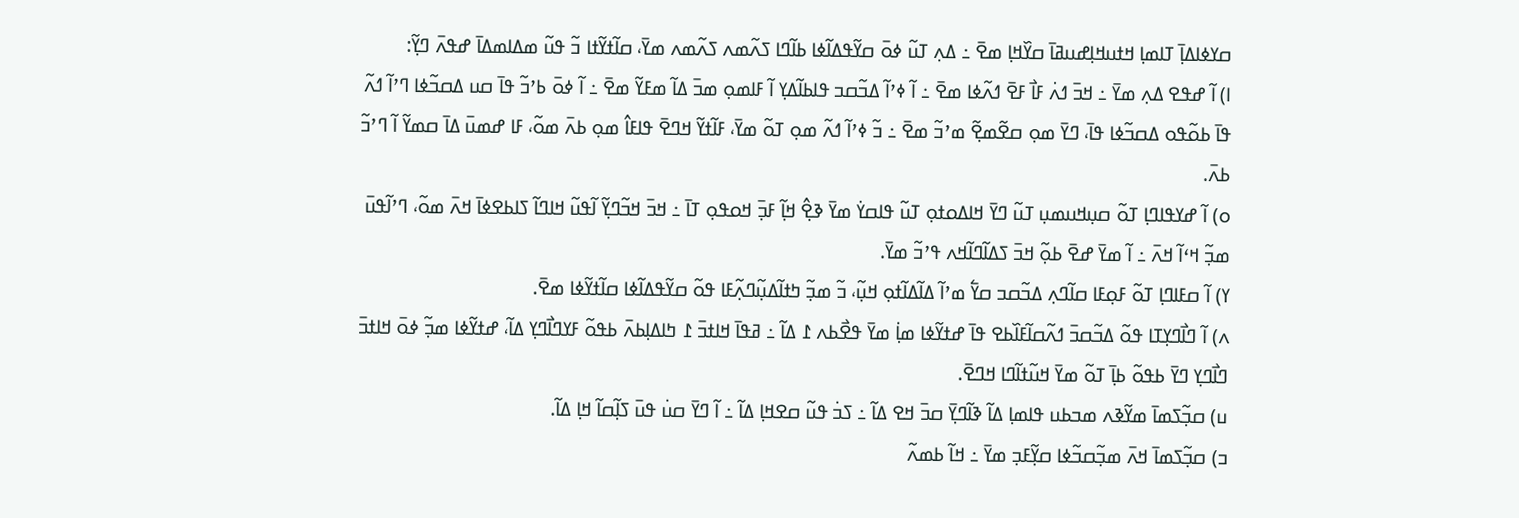ߛߌߦߊߡߊ߲߫ ߠߊߘߊ߲ ߞߙߎߞߊ߲ߝߎߥߊ߫ ߛߌ߰ߞߊ߲ ߘߐ߫ ߸ ߡߍ߲ ߠߎ߬ ߦߋ߫ ߛߌ߬ߟߡߊ߬ߦߊ ߕߊ߬ߣߊ ߖߍ߬ߘߍ ߖߍ߬ߘߍ ߘߌ߫، ߛߊ߬ߙߌ߬ߙߊ ߏ߬ ߟߎ߬ ߘߡߊߘߡߊ߫ ߝߟߍ߫ ߣߌ߲߬:
ߊ) ߊ߬ ߝߟߐ ߡߍ߲ ߘߌ߫ ߸ ߞߏ߫ ߗߍ߭ ߓߊ߯ ߓߐ߫ ߗߍ߬ߦߊ ߘߐ߫ ߸ ߊ߬ ߦߴߊ߬ ߡߏ߬ߛߏ ߟߊߕߊ߬ߡߌ߲ ߊ߬ ߓߊߘߋ߲ ߘߏ߫ ߡߊ߬ ߘߓߌ߬ ߘߐ߫ ߸ ߊ߬ ߦߋ߫ ߕߴߏ߬ ߟߊ߫ ߛߎ ߡߛߏ߬ߦߊ ߣߴߊ߬ ߗߍ߬ ߟߊ߫ ߕߋ߬ߟߋ ߡߛߏ߬ߦߊ ߟߊ߫، ߣߌ߫ ߘߋ߲ ߛߐ߬ߘߐ߲߬ ߘߴߏ߬ ߘߐ߫ ߸ ߏ߬ ߦߴߊ߬ ߗߍ߬ ߘߋ߲ ߠߋ߬ ߘߌ߫، ߓߊ߬ߙߌ߬ ߞߣߐ߫ ߟߊߓߊ߮ ߘߋ߲ ߕߍ߫ ߘߋ߬، ߓߊ ߝߘߎ߫ ߡߊ߫ ߛߘߌ߬ ߊ߬ ߣߴߏ߬ ߕߍ߫.
ߋ) ߊ߬ ߝߌߟߊߣߊ߲ ߠߋ߬ ߛߎ߲ߞߎߘߎ߲ ߠߎ߬ ߣߌ߫ ߞߊߡߋߙߋ߲ ߠߎ߬ ߟߊߛߌ߭ ߘߌ߫ ߢߐ߲߮ ߞߊ߲߬ ߓߏ߲߫ ߞߋߟߋ߲ ߠߊ߫ ߸ ߞߏ߫ ߞߏ߬ߣߌ߲߬ ߊ߬ߟߎ߬ ߞߊߣߊ߬ ߖߊߕߐߦߊ߫ ߞߍ߫ ߘߋ߬، ߣߴߊ߬ߟߎ߫ ߘߏ߲߬ ߞߵߊ߬ ߞߍ߫ ߸ ߊ߬ ߘߌ߫ ߝߐ߫ ߕߋ߲߬ ߞߏ߫ ߖߡߊ߬ߣߊ߬ߞߍ ߟߴߏ߬ ߘߌ߫.
ߌ) ߊ߬ ߛߓߊߣߊ߲ ߠߋ߬ ߓߋ߲ߓߊ ߛߊ߬ߣߍ߲ ߡߏ߬ߛߏ ߛߌ߱ ߘߴߊ߬ ߡߊ߬ߡߊ߬ߙߋ߲ ߞߎ߲߬، ߏ߬ ߘߏ߲߬ ߤߙߊ߬ߡߎ߲߬ߣߍ߲߬ߓߊ ߟߋ߬ ߛߌ߬ߟߡߊ߬ߦߊ ߛߊ߬ߙߌ߬ߦߊ ߘߐ߫.
ߍ) ߊ߬ ߣߊ߯ߣߌ߲ߠߊ ߟߋ߬ ߡߏ߬ߛߏ߫ ߗߍ߬ߛߊ߬ߓߊ߰ߕߐ ߟߊ߫ ߝߙߌ߬ߦߊ ߘߊ߲߭ ߘߌ߫ ߟߐ߯ߕߍ ߁ ߡߊ߬ ߸ ߥߟߊ߫ ߞߊߙߏ߫ ߁ ߤߊߡߊ߲ߕߍ߫ ߕߟߋ߬ ߓߌߣߊ߯ߣߌ߲ ߡߊ߬، ߝߙߌ߬ߦߊ ߘߏ߲߬ ߦߋ߫ ߞߊߙߏ߫ ߣߊ߯ߣߌ߲ ߣߌ߫ ߕߟߋ߬ ߕߊ߲߫ ߠߋ߬ ߘߌ߫ ߞߎ߬ߙߊ߬ߣߊ ߞߣߐ߫.
ߎ) ߛߏ߲߬ߖߘߊ߫ ߘߌ߬ߢߍ ߘߏߕߎ ߟߊߘߊ߲ ߡߊ߬ ߢߊ߬ߣߌ߲߫ ߛߏ߫ ߞߐ ߡߊ߬ ߸ ߖߏ߭ ߟߎ߬ ߛߐߞߊ߲ ߡߊ߬ ߸ ߊ߬ ߣߌ߫ ߛߎ߭ ߟߎ߫ ߖߊ߲߬ߛߊ߬ ߞߊ߲ ߡߊ߬.
ߏ) ߛߏ߲߬ߖߘߊ߫ ߞߍ߫ ߘߏ߲߬ߛߏ߬ߦߊ ߛߌ߲߬ߓߏ߲ ߘߌ߫ ߸ ߞߊ߬ ߕߘߍ߬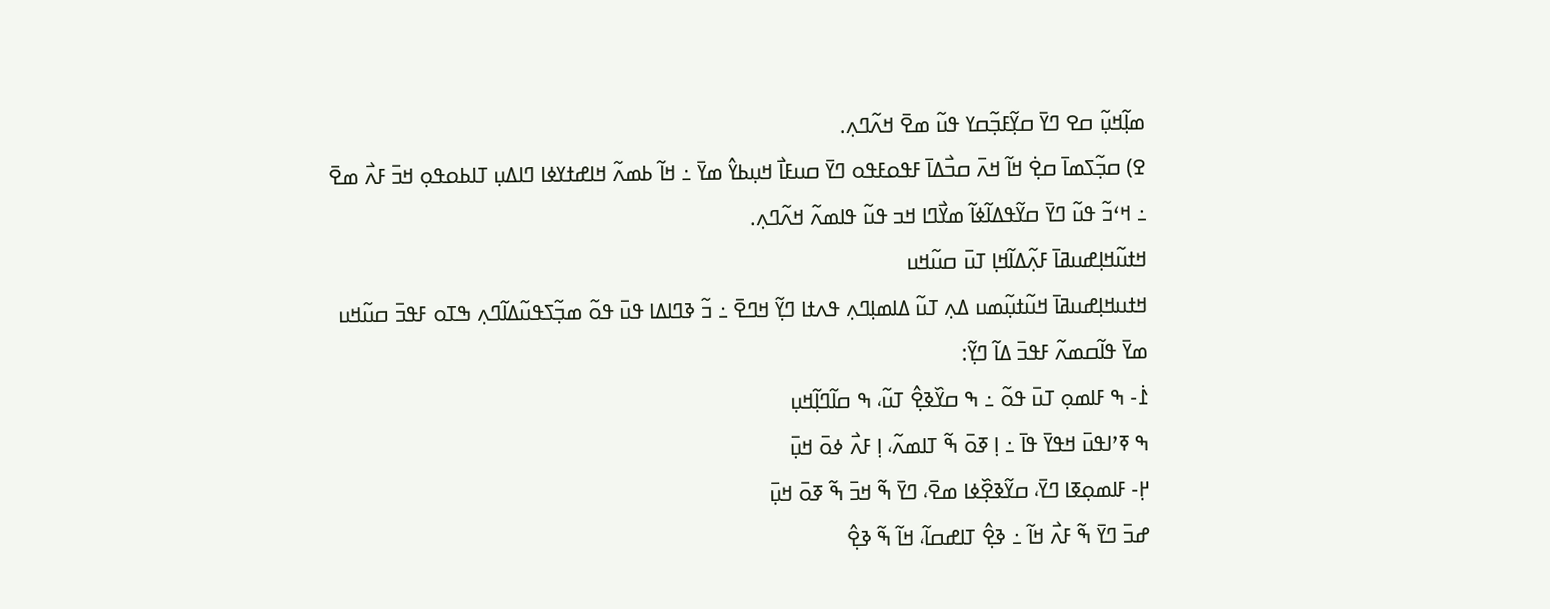ߘߊ߲߬ߞߎ߲߬ ߛߐ ߣߌ߫ ߛߌ߲߬ߓߏ߲߬ߛߌ ߟߎ߬ ߘߐ߫ ߞߍ߬ߣߍ߲.
ߐ) ߛߏ߲߬ߖߘߊ߫ ߛߐ߲߭ ߞߊ߬ ߞߍ߫ ߛߏ߯ߡߊ߫ ߓߟߋߓߟߋ ߣߌ߫ ߛߎߓߊ߯ ߞߎ߲ߕߌ߮ ߘߌ߫ ߸ ߞߊ߬ ߕߘߍ߬ ߞߊߝߙߌߦߊ ߣߊߡߎ߲ ߠߊߕߋߟߋ߲ ߞߏ߫ ߓߍ߯ ߘߐ߫ ߸ ߞߵߏ߬ ߟߎ߬ ߣߌ߫ ߛߌ߬ߟߡߊ߬ߦߊ߬ ߘߌ߯ߣߊ ߞߏ ߟߎ߬ ߟߊߘߍ߬ ߞߍ߬ߣߍ߲.
ߞߙߎ߬ߞߊ߲ߝߎߥߊ߫ ߓߍ߲߬ߡߊ߬ߞߊ߲ ߠߎ߫ ߛߎ߬ߞߎ
ߞߙߎߞߊ߲ߝߎߥߊ߫ ߞߎ߬ߙߎ߲߬ߘߎ ߡߍ߲ ߠߎ߬ ߡߊߘߊ߲ߣߍ߲ ߟߍߙߊ ߣߌ߲߬ ߞߣߐ߫ ߸ ߏ߬ ߢߣߊߡߊ ߟߎ߫ ߟߋ߬ ߘߏ߲߬ߖߟߎ߬ߡߊ߬ߣߍ߲ ߒߠߋ ߓߟߏ߫ ߛߎ߬ߞߎ ߘߌ߫ ߟߊ߬ߛߘߍ߬ ߓߟߏ߫ ߡߊ߬ ߣߌ߲߬:
߁߭- ߒ ߓߊߘߋ߲ ߠߎ߫ ߟߋ߬ ߸ ߒ ߛߌ߰ߢߐ߲߮ ߠߎ߬، ߒ ߛߊ߬ߣߊ߲߬ߞߎ߲
ߒ ߧߴߊߟߎ߫ ߞߟߌ߫ ߟߊ߫ ߸ ߊ߲ ߧߋ߫ ߒ߬ ߠߊߘߍ߬، ߊ߲ ߓߍ߯ ߦߋ߫ ߞߎ߲߫
߂߲- ߓߊߘߋ߲ߧߊ ߣߌ߫، ߛߌ߬ߢߐ߲߰ߦߊ ߘߐ߫، ߣߌ߫ ߒ߬ ߞߏ߫ ߒ߬ ߧߋ߫ ߞߎ߲߫
ߝߏ߫ ߣߌ߫ ߒ߬ ߓߍ߯ ߞߊ߬ ߸ ߢߐ߲߮ ߠߊߝߛߊ߬، ߞߊ߬ ߒ߬ ߢߐ߲߮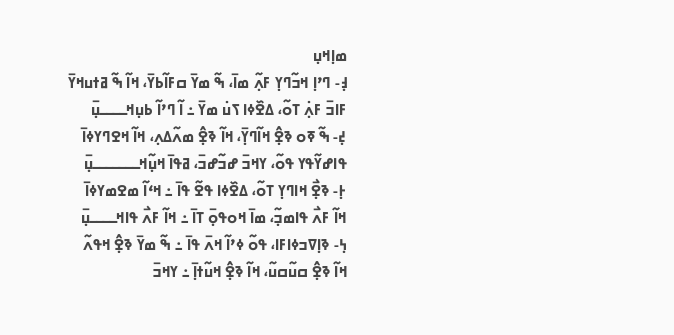ߘߊ߲ߞߎ߲
߃߲- ߣߴߊ߲ ߞߏ߬ߣߌ߲ ߓߍ߲߬ ߘߊ߫، ߒ߬ ߘߌ߫ ߛߓߊ߬ߕߌ߫، ߞߊ߬ ߒ߬ ߥߙߎߞߌ߫
ߓߊߏ߫ ߓߍ߲߭ ߠߋ߬، ߡߐ߰ߦߊ ߖߎ߭ ߘߌ߫ ߸ ߊ߬ ߣߴߊ߬ ߕߎ߲ߞߺߺߺߺߎ߲߫
߄߲- ߒ߬ ߧߋ ߢߐ߲߮ ߞߊ߬ߣߌ߲߫، ߞߊ߬ ߢߐ߲߮ ߘߍ߬ߡߍ߲، ߞߊ߬ ߞߐߣߌߦߊ߫
ߟߊߝߌ߬ߟߌ ߟߋ߬، ߌߞߏ߫ ߝߏ߬ߝߏ߫، ߥߟߊ߫ ߞߎ߲߬ߞߺߺߺߺߺߺߺߎ߲߫
߅߲- ߢߐ߲߯ ߞߊߣߌ߲ ߠߋ߬، ߡߐ߰ߦߊ ߟߐ߬ ߟߊ߫ ߸ ߞߵߊ߬ ߘߐߘߌߦߊ߫
ߞߊ߬ ߓߍ߯ ߟߊߘߏ߲߬، ߘߊ߫ ߞߋߟߋ߲߫ ߠߊ߫ ߸ ߞߊ߬ ߓߍ߯ ߟߊߞߺߺߺߺߎ߲߫
߆߲- ߢߊ߲ߜߏߦߊߓߊ، ߟߋ߬ ߦߴߊ߬ ߞߍ߫ ߟߊ߫ ߸ ߒ߬ ߘߌ߫ ߢߐ߲߮ ߞߟߍ߬
ߞߊ߬ ߢߐ߲߮ ߛߎ߬ߛߎ߬، ߞߊ߬ ߢߐ߲߮ ߞߎ߬ߙߊ߲߫ ߸ ߌߞߏ߫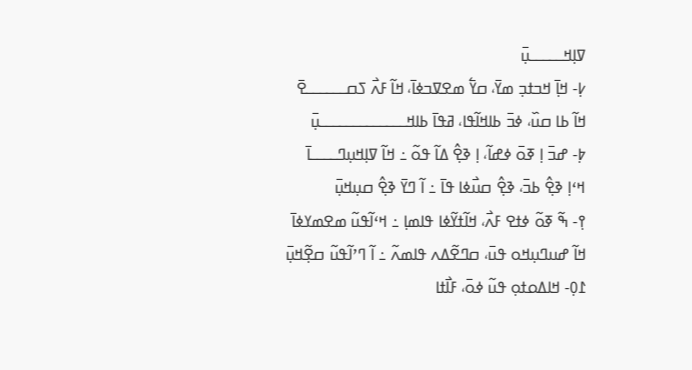ߜߊ߲ߞߺߺߺߺߺߎ߲߫
߇߲- ߞߊ߲߫ ߞߏߙߏ߲ ߘߌ߫، ߛߌ߱ ߘߐߜߏߦߊ߫، ߞߊ߬ ߓߍ߯ ߖߛߺߺߺߺߺߺߐ߫
ߞߊ߬ ߕߊ ߛߎ߰، ߦߏ߫ ߕߊߞߊ߬ߟߊ، ߥߟߊ߫ ߕߊߞߺߺߺߺߺߺߺߺߺߺߺߺߺߎ߲߫
߈߲- ߝߏ߫ ߊ߲ ߧߋ߫ ߦߝߊ߬، ߊ߲ ߢߐ߲߮ ߡߊ߬ ߟߋ߬ ߸ ߞߊ߬ ߜߊ߲ߞߎ߲ߣߺߺߺߺߊ߫
ߞߵߊ߲ ߢߐ߲߮ ߕߏ߫، ߢߐ߲߮ ߛߎ߯ߦߊ ߟߊ߫ ߸ ߊ߬ ߣߌ߫ ߢߐ߲߮ ߛߎ߲ߞߎ߲߫
߉߲- ߒ߬ ߧߋ߬ ߦߙߐ ߓߍ߯، ߞߊ߬ߙߌ߬ߦߊ ߟߊߘߊ߲ ߸ ߞߵߊ߬ߟߎ߬ ߘߐߘߌߦߊ߫
ߞߊ߬ ߝߎߣߎ߲ߞߋ ߟߎ߫، ߛߣߐ߬ߡߍ ߟߊߘߍ߬ ߸ ߊ߬ ߣߴߊ߬ߟߎ߬ ߛߐ߲߬ߞߎ߲߫
߁߀߲- ߞߊߡߋߙߋ߲ ߟߎ߬ ߦߋ߫، ߓߊ߯ߙߊ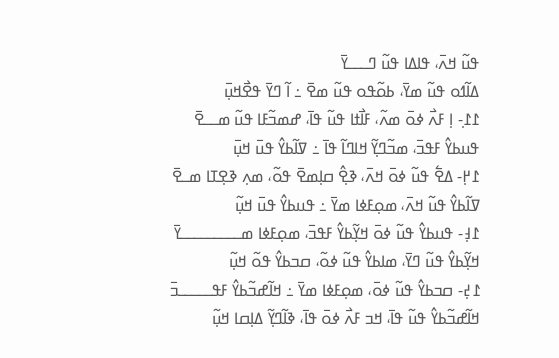ߟߎ߬ ߞߍ߫، ߟߊߡߊ ߟߎ߬ ߣߺߺߺߌ߫
ߡߊ߬ߗߋ ߟߎ߬ ߘߌ߫، ߕߋ߬ߟߋ ߟߎ߬ ߘߐ߫ ߸ ߊ߬ ߣߌ߫ ߟߐ߯ߞߎ߲߫
߁߁߲- ߊ߲ ߓߍ߯ ߦߋ߫ ߘߍ߬، ߓߊ߯ߙߊ ߟߎ߬ ߟߊ߫، ߝߘߏ߬ߓߊ ߟߎ߬ ߘߺߺߐ߫
ߟߎߕߌ߮ ߓߟߏ߫، ߘߏ߬ߣߌ߲߬ ߞߊߣߊ߬ ߟߊ߫ ߸ ߜߊ߬ߕߌ߮ ߟߎ߫ ߞߎ߲߫
߁߂߲- ߡߐ߱ ߟߎ߬ ߦߋ߫ ߞߍ߫، ߢߐ߲߮ ߛߊ߲ߘߐ߫ ߟߋ߬، ߘߍ߲ ߢߐ߲ߠߊ ߘߺߐ߫
ߜߊ߬ߕߌ߮ ߟߎ߬ ߞߍ߫، ߘߋ߲ߓߦߊ ߘߌ߫ ߸ ߟߎߕߌ߮ ߟߎ߫ ߞߎ߲߬
߁߃߲- ߟߎߕߌ߮ ߟߎ߬ ߦߋ߫ ߞߌ߲߬ߕߌ߮ ߓߟߏ߫، ߘߋ߲ߓߦߊ ߘߺߺߺߺߺߺߺߺߺߌ߫
ߞߌ߲߬ߕߌ߮ ߟߎ߬ ߣߌ߫، ߘߊߕߌ߮ ߟߎ߬ ߦߋ߬، ߛߏߕߌ߮ ߟߋ߬ ߞߎ߲߬
߁߄߲- ߛߏߕߌ߮ ߟߎ߬ ߦߋ߫، ߘߋ߲ߓߦߊ ߘߌ߫ ߸ ߞߊ߬ߝߏ߬ߕߌ߮ ߓߟߺߺߺߺߺߏ߫
ߞߊ߬ߝߏ߬ߕߌ߮ ߟߎ߬ ߟߊ߫، ߞߏ ߓߍ߯ ߦߋ߫ ߟߊ߫، ߢߊ߬ߣߌ߲߬ ߡߊ߲ߛߊ ߞߎ߲߬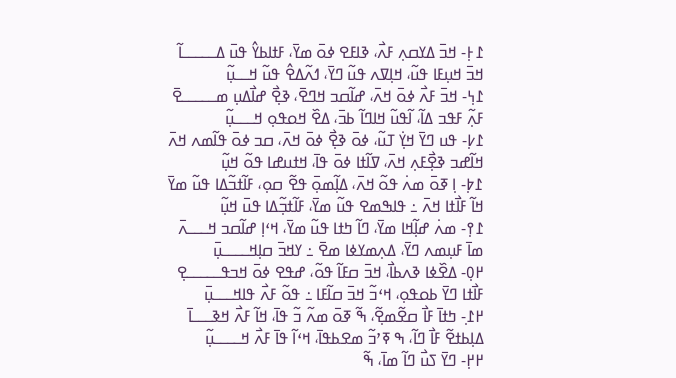߁߅߲- ߞߏ߫ ߡߌߛߍ߲ ߓߍ߯، ߢߊߓߐ ߦߋ߫ ߘߌ߫، ߓߙߊߕߌ߮ ߟߎ߫ ߡߺߺߺߺߺߊ߬
ߞߏ߫ ߞߎ߲ߓߊ ߟߎ߬، ߞߊ߲ߜߍ ߟߎ߬ ߣߌ߫، ߗߍ߬ߡߐ߮ ߟߎ߬ ߞߺߺߎ߲߬
߁߆߲- ߞߏ߫ ߓߍ߯ ߦߋ߫ ߞߍ߫، ߝߊ߬ߛߏ ߞߣߐ߫، ߢߐ߲߯ ߝߊ߯ߡߎ߲ ߘߺߺߺߺߺߐ߫
ߓߍ߲߬ ߓߟߏ ߡߊ߬، ߊ߬ߟߎ߬ ߞߊߣߊ߬ ߕߏ߫، ߡߐ߰ ߞߋߟߋ߲ ߞߺߺߺߎ߲߬
߁߇߲- ߟߎ ߣߌ߫ ߞߌ߲߭ ߠߎ߬، ߦߋ߫ ߢߐ߲߯ ߦߋ߫ ߞߍ߫، ߛߏ ߦߋ߫ ߟߊ߬ߘߍ ߞߍ߫
ߞߊ߬ߝߏ ߢߐ߲߯ߓߍ߲ ߞߍ߫، ߜߊ߬ߙߊ ߦߋ߫ ߟߊ߫، ߞߙߎߝߊ ߟߋ߬ ߞߎ߲߬
߁߈߲- ߊ߲ ߧߋ߫ ߘߍ߭ ߟߋ߬ ߞߍ߫، ߡߊ߲߬ߘߋ߲߫ ߟߐ߬ ߛߋ߲، ߓߊ߬ߙߏ߬ߡߊ ߟߎ߬ ߘߌ߫
ߞߊ߬ ߓߊ߯ߙߊ ߞߍ߫ ߸ ߟߊߒߘߐ ߟߎ߬ ߘߌ߫، ߓߊ߬ߙߏ߲߬ߡߊ ߟߎ߫ ߞߎ߲߬
߁߉߲- ߘߍ߭ ߝߊ߲߬ߞߊ ߘߌ߫، ߣߊ߬ ߤߙߊ ߟߎ߬ ߘߌ߫، ߞߵߊ߲ ߝߊ߬ߛߏ ߞߺߺߺߍ߫
ߘߊ߫ ߓߎ߲ߘߍ ߣߌ߫، ߡߍ߲ߘߌߦߊ ߘߐ߫ ߸ ߌߞߏ߫ ߛߊ߲ߞߺߺߺߺߎ߲߫
߂߀߲- ߡߐ߰ߦߊ ߢߍߕߊ߯، ߞߏ߫ ߛߓߊ߬ ߟߋ߬، ߝߟߐ ߦߋ߫ ߞߏߟߺߺߺߺߺߐ߲
ߓߊ߯ߙߊ ߣߌ߫ ߕߋߟߋ߲، ߞߵߏ߬ ߞߏ߫ ߛߊ߬ߓߊ ߸ ߟߋ߬ ߓߍ߯ ߟߊߞߺߺߺߎ߲߫
߂߁߲- ߤߙߊ߫ ߓߊ߯ ߛߐ߬ߘߐ߲߬، ߒ߬ ߧߋ߫ ߘߍ߬ ߏ߬ ߟߊ߫، ߞߊ߬ ߓߍ߯ ߞߢߺߺߺߊ߫
ߡߊ߲ߕߙߐ߬ ߓߊ߯ ߣߊ߬، ߒ ߧߴߏ߬ ߘߐߕߟߊ߫، ߞߵߊ߬ ߟߊ߫ ߓߍ߯ ߞߺߺߺߺߎ߲߬
߂߂߲- ߣߌ߫ ߖߎ߯ ߣߊ߬ ߘߊ߫، ߒ߬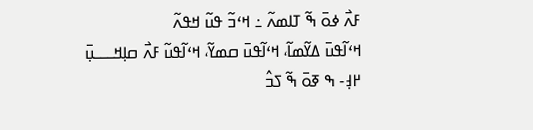ߓߍ߯ ߦߋ߫ ߒ߬ ߠߊߘߍ߬ ߸ ߞߵߏ߬ ߟߎ߬ ߞߟߍ߬
ߞߵߊ߬ߟߎ߫ ߡߌ߬ߘߊ߬، ߞߵߊ߬ߟߎ߫ ߛߘߌ߬، ߞߵߊ߬ߟߎ߬ ߓߍ߯ ߛߊ߲ߞߺߺߺߎ߲߫
߂߃߲- ߒ ߧߋ߫ ߒ߬ ߖߏ߮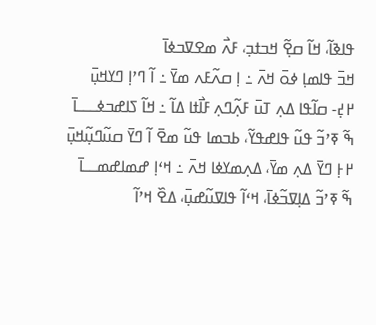ߟߊߢߊ߬، ߞߊ߬ ߛߐ߲߬ ߞߏߙߏ߲، ߓߍ߯ ߘߐߜߏߦߊ߫
ߞߏ߫ ߟߊߘߊ߲ ߦߋ߫ ߞߍ߫ ߸ ߊ߲ ߛߍ߬ߓߍ ߘߌ߫ ߸ ߊ߬ ߣߴߊ߲ ߣߌߞߎ߲߫
߂߄߲- ߛߊ߬ߟߊ ߡߍ߲ ߠߎ߫ ߓߍ߲߬ߣߍ߲ ߓߊ߯ߙߊ ߡߊ߬ ߸ ߞߊ߬ ߖߊߝߏߦߺߺߺߊ߫
ߒ߬ ߧߴߏ߬ ߟߎ߬ ߟߊߝߟߌ߬، ߕߏߘߊ ߟߎ߬ ߘߐ߫ ߊ߬ ߣߌ߫ ߛߎ߬ߣߎ߲߬ߞߎ߲߫
߂߅߲ ߣߌ߫ ߡߍ߲ ߘߌ߫، ߡߍ߲ߘߌߦߊ ߞߍ߫ ߸ ߞߵߊ߲ ߝߘߊߝߘߺߺߊ߫
ߒ߬ ߧߴߏ߬ ߡߊ߲ߜߏ߬ߦߊ߫، ߞߵߊ߬ ߟߊߜߎ߬ߝߎ߲߫، ߡߐ߰ ߞߴߊ߬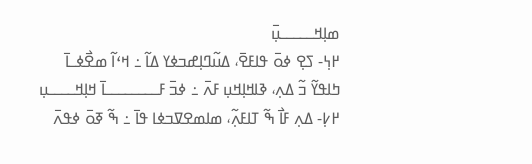ߘߊ߲ߞߺߺߺߺߺߎ߲߫
߂߆߲- ߖߐ߲ ߦߋ߫ ߟߊߓߐ߫، ߡߎ߬ߣߊ߲ߝߏߦߌ ߡߊ߬ ߸ ߞߵߊ߬ ߘߐ߯ߦߺߊ߫
ߤߊߟߌ߬ ߏ߬ ߡߍ߲، ߢߊߞߊ߲ߞߎ߲ ߓߍ߫ ߸ ߦߏ߫ ߓߺߺߺߺߺߺߺߺߊ߫ ߞߊ߲ߞߺߺߺߺߎ߲
߂߇߲- ߡߍ߲ ߓߊ߯ ߒ߬ ߠߊߓߍ߲߬، ߘߊߘߐߜߏߦߊ ߟߊ߫ ߸ ߒ߬ ߧߋ߫ ߦߟߍ߫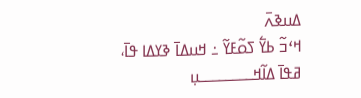ߡߎߢߍ߫
ߞߵߏ߬ ߕߌ߱ ߖߋ߬ߓߌ߬ ߸ ߞߎߡߊ߫ ߢߌߡߊ ߟߊ߫، ߥߟߊ߫ ߡߊ߬ߞߺߺߺߺߺߺߺߺߎ߲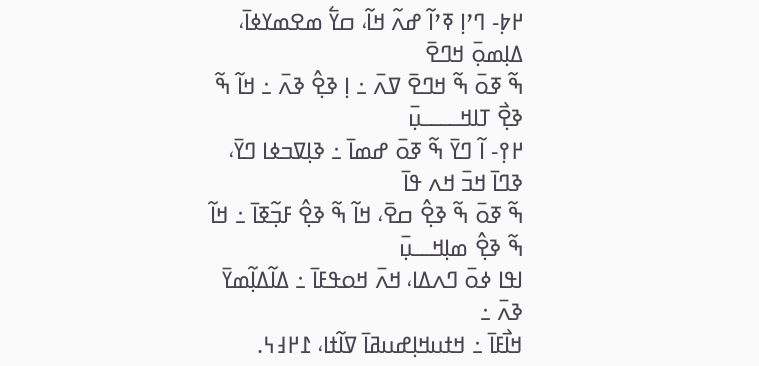߂߈߲- ߣߴߊ߲ ߧߴߊ߬ ߝߍ߬ ߞߊ߬، ߛߌ߱ ߘߐߘߌߦߊ߫، ߡߊ߲ߘߋ߲߫ ߞߣߐ߫
ߒ߬ ߧߋ߫ ߒ߬ ߞߣߐ߫ ߜߍ߫ ߸ ߊ߲ ߢߐ߲߮ ߢߍ߫ ߸ ߞߊ߬ ߒ߬ ߢߐ߲߯ ߠߊߞߺߺߺߺߎ߲߫
߂߉߲- ߊ߬ ߣߌ߫ ߒ߬ ߧߋ߫ ߝߘߊ߫ ߸ ߢߊ߲ߜߏߦߊ ߣߌ߫، ߢߣߊ߫ ߞߏ߫ ߞߍ ߟߊ߫
ߒ߬ ߧߋ߫ ߒ߬ ߢߐ߲߮ ߛߐ߫، ߞߊ߬ ߒ߬ ߢߐ߲߮ ߓߏ߲߬ߧߊ߫ ߸ ߞߊ߬ ߒ߬ ߢߐ߲߮ ߘߊ߲ߞߺߺߎ߲߫
ߊߟߊ ߦߋ߫ ߣߍߡߊ، ߞߍ߫ ߞߋߟߓߊ߫ ߸ ߡߊ߬ߡߊ߲߬ߘߌ߫ ߢߍ߫ ߸
ߞߊ߯ߓߊ߫ ߸ ߞߙߎߞߊ߲ߝߎߥߊ߫ ߜߊ߬ߙߊ، ߁߂߃߆.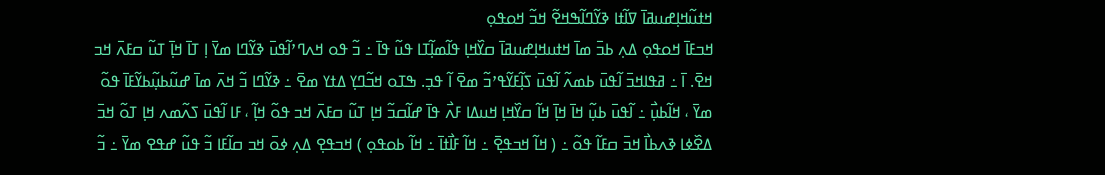ߞߙߎ߬ߞߊ߲ߝߎߥߊ߫ ߜߊ߬ߙߊ ߢߌ߬ߣߊ߬ߒߞߐ߬ ߞߏ߬ ߞߋߟߋ߲
ߞߏߓߊ߫ ߞߋߟߋ߲ ߡߍ߲ ߕߏ߫ ߘߊ߫ ߞߙߎߞߊ߲ߝߎߥߊ߫ ߛߌ߰ߞߊ߲ ߟߊ߬ߘߊ߲߬ߠߊ ߟߎ߬ ߟߊ߫ ߸ ߏ߬ ߟߋ ߞߍߣߴߊ߬ߟߎ߫ ߢߌ߬ߣߊ ߘߌ߫ ߊ߲ ߠߊ߫ ߞߊ߲߫ ߠߎ߬ ߛߓߍ߫ ߞߏ ߞߐ߫. ߊ߫ ߸ ߥߟߊߞߏ߫ ߊ߬ߟߎ߫ ߕߘߍ߬ ߊ߬ߟߎ߫ ߖߊ߲߬ߓߌ߬ߟߴߏ߬ ߘߐ߫ ߊ߬ ߟߏ߲. ߒߠߋ ߞߏ߬ߣߌ߲ ߡߙߌ ߘߐ߫ ߸ ߢߌ߬ߣߊ ߏ߬ ߞߍ߫ ߘߊ߫ ߝߎ߬ߕߎ߲߬ߕߌ߬ߓߊ߫ ߟߋ߬ ߘߌ߫ ، ߞߊ߬ߕߎ߲߯ ߸ ߊ߬ߟߎ߫ ߕߎ߲߬ ߞߊ߫ ߞߊ߲߫ ߞߊ߬ ߛߌ߰ߞߊ߲ ߞߎߡߊ ߓߍ߯ ߟߊ߫ ߝߊ߬ߛߏ߬ ߞߊ߲ ߠߎ߬ ߛߓߍ߫ ߞߏ ߟߋ߬ ߞߊ߲߬ ، ߓߊ ߊ߬ߟߎ߫ ߖߍ߬ߘߍ ߞߊ߲ ߠߋ߬ ߞߏ߫ ߡߐ߰ߦߊ ߢߍߕߊ߯ ߞߏ߫ ߛߓߊ߬ ߟߋ߬ ߸ ( ߞߊ߬ ߞߏߟߐ߲߫ ߸ ߞߊ߬ ߓߊ߯ߙߊ߫ ߸ ߞߊ߬ ߕߋߟߋ߲ ) ߞߏߟߐ߲ ߡߍ߲ ߦߋ߫ ߞߏ ߛߊ߬ߓߊ ߏ߬ ߟߎ߬ ߝߟߐ ߘߌ߫ ߸ ߏ߬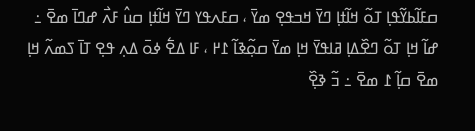ߛߓߊ߬ߕߌ߬ߟߊ߲ ߠߋ߬ ߞߊ߬ߙߊ߲ ߣߌ߫ ߞߏߟߐ߲ ߘߌ߫ ، ߛߓߍߟߌ ߣߌ߫ ߞߊ߬ߙߊ߲ ߛߎ߮ ߓߍ߯ ߝߣߊ߫ ߘߐ߫ ߸ ߝߊ߬ ߞߊ߲ ߠߋ߬ ߣߐ߰ߡߊ߲ ߥߊߟߌ߫ ߞߊ߲ ߘߌ߫ ߛߋ߲߬ߢߊ߬ ߁߂ ، ߓߊ ߡߐ߱ ߦߋ߫ ߡߍ߲ ߟߐ߲ ߠߊ߫ ߖߘߍ߬ ߞߊ߲ ߘߐ߫ ߛߊ߲߬ ߁ ߘߐ߫ ߸ ߏ߬ ߢߐ߲߰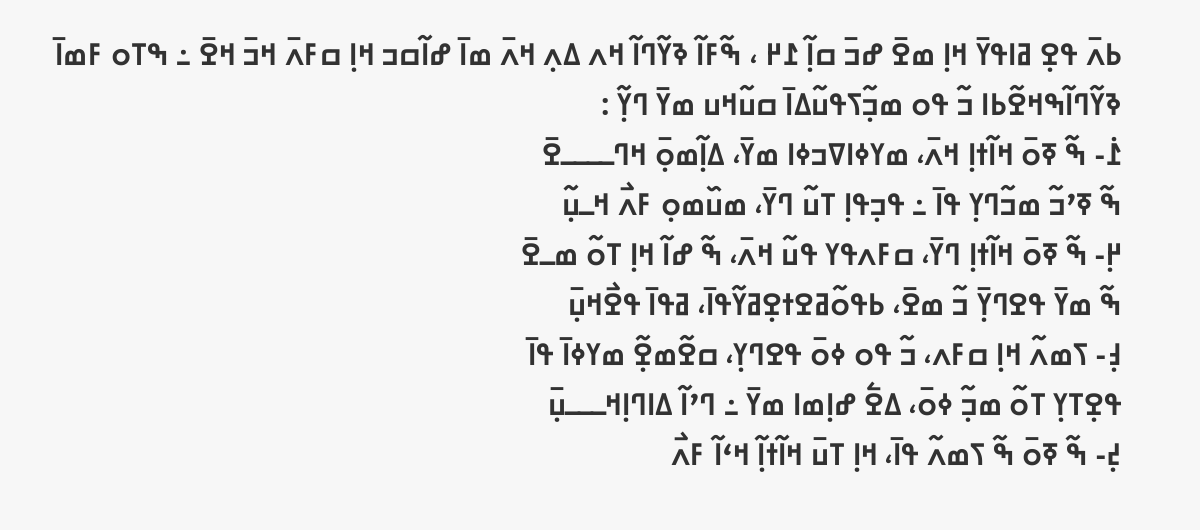ߕߍ߫ ߟߐ߲ ߥߊߟߌ߫ ߞߊ߲ ߘߐ߫ ߝߏ߫ ߛߊ߲߬ ߁߂ ، ߒ߬ߓߊ߬ ߢߌ߬ߣߊ߬ ߞߍ ߡߍ߲ ߞߍ߫ ߘߊ߫ ߝߊ߬ߛߏ ߞߊ߲ ߛߓߍ߫ ߞߏ߫ ߞߐ߫ ߸ ߒߠߋ ߓߘߊ߫ ߢߌ߬ߣߊ߬ߒߞߐ߬ߕߊ ߏ߬ ߟߋ ߘߏ߲߬ߖߟߎ߬ߡߊ߫ ߛߎ߬ߞߎ ߘߌ߫ ߣߌ߲߬ :
߁߭- ߒ߬ ߧߋ߫ ߞߊ߬ߙߊ߲ ߞߍ߫، ߘߌߦߊߜߏߦߊ ߘߌ߫، ߡߊ߲߬ߘߋ߲߫ ߞߣߺߺߺߺߐ߫
ߒ߬ ߧߴߏ߬ ߘߏ߬ߣߌ߲ ߟߊ߫ ߸ ߟߏ߲ߟߊ߲ ߠߎ߬ ߣߌ߫، ߘߎ߰ߘߋ߲ ߓߍ߯ ߞߺߎ߲߬
߂߲- ߒ߬ ߧߋ߫ ߞߊ߬ߙߊ߲ ߣߌ߫، ߛߓߍߟߌ ߟߎ߬ ߞߍ߫، ߒ߬ ߝߊ߬ ߞߊ߲ ߠߋ߬ ߘߺߐ߫
ߒ߬ ߘߌ߫ ߟߐߣߌ߲߫ ߏ߬ ߘߐ߫، ߕߟߋ߬ߥߐߙߐ߲ߥߌ߬ߟߊ߫، ߥߟߊ߫ ߟߐ߯ߞߎ߲߫
߃߲- ߖߘߍ߬ ߞߊ߲ ߛߓߍ، ߏ߬ ߟߋ ߦߋ߫ ߟߐߣߌ߲، ߛߐ߬ߘߐ߲߬ ߘߌߦߊ߫ ߟߊ߫
ߟߐ߲ߠߌ߲ ߠߋ߬ ߘߏ߲߬ ߦߋ߫، ߡߐ߱ ߝߊ߲ߘߊ ߘߌ߫ ߸ ߣߴߊ߬ ߡߊߣߊ߲ߞߺߺߺߎ߲߫
߄߲- ߒ߬ ߧߋ߫ ߒ߬ ߖߘߍ߬ ߟߊ߫، ߞߊ߲ ߠߎ߫ ߞߊ߬ߙߊ߲߬ ߞߵߊ߬ ߓߍ߯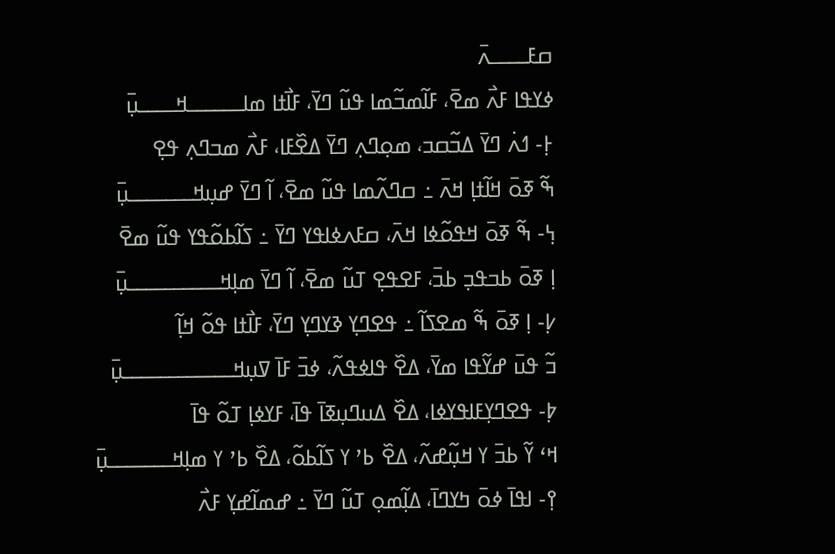ߛߓߺߺߺߺߍ߫
ߦߌߟߊ ߓߍ߯ ߘߐ߫، ߓߊ߬ߘߏ߬ߘߊ ߟߎ߬ ߣߌ߫، ߓߊ߯ߙߊ ߘߊߺߺߺߺߺߺߞߺߺߺߺߎ߲߫
߅߲- ߗߍ߭ ߣߌ߫ ߡߏ߬ߛߏ، ߘߋ߲ߣߍ߲ ߣߌ߫ ߡߐ߰ߓߊ، ߓߍ߯ ߘߏߣߍ߲ ߟߐ߲
ߒ߬ ߧߋ߫ ߞߊ߬ߙߊ߲ ߞߍ߫ ߸ ߛߣߍ߬ߘߊ ߟߎ߬ ߘߐ߫، ߊ߬ ߣߌ߫ ߝߎ߲ߞߺߺߺߺߺߺߺߎ߲߫
߆߲- ߒ߬ ߧߋ߫ ߞߟߋ߬ߦߊ ߞߍ߫، ߛߓߍߦߊߟߌ ߣߌ߫ ߸ ߖߊ߬ߕߋ߬ߟߌ ߟߎ߬ ߘߐ߫
ߊ߲ ߧߋ߫ ߕߏߟߏ߲ ߕߏ߫، ߓߐߟߐ߲ ߠߎ߬ ߘߐ߫، ߊ߬ ߣߌ߫ ߘߊ߲ߞߺߺߺߺߺߺߺߺߺߺߎ߲߫
߇߲- ߊ߲ ߧߋ߫ ߒ߬ ߘߐߖߊ߬ ߸ ߟߐߣߌ߲ ߢߌߣߌ߲ ߣߌ߫، ߓߊ߯ߙߊ ߟߋ߬ ߞߊ߲߬
ߏ߬ ߟߎ߫ ߝߌ߬ߟߊ ߘߌ߫، ߡߐ߰ ߟߊߦߟߍ߬، ߦߏ߫ ߓߊ߫ ߜߎ߲ߞߺߺߺߺߺߺߺߺߺߺߺߺߎ߲߫
߈߲- ߟߐߣߌ߲ߓߊߟߌߦߊ، ߡߐ߰ ߡߎߣߎ߲ߧߊ߫ ߟߊ߫، ߓߌߦߊ߲ ߠߋ߬ ߟߊ߫
ߞߵ ߌ߬ ߕߏ߫ ߌ ߞߎ߲߬ߝߍ߬، ߡߐ߰ ߕߴ ߌ ߖߊ߬ߕߋ߬، ߡߐ߰ ߕߴ ߌ ߘߊ߲ߞߺߺߺߺߺߺߺߎ߲߫
߉߲- ߊߟߊ߫ ߦߋ߫ ߤߌߣߊ߫، ߡߊ߲߬ߘߋ߲ ߠߎ߬ ߣߌ߫ ߸ ߝߘߊ߬ߝߌ߲ ߓߍ߯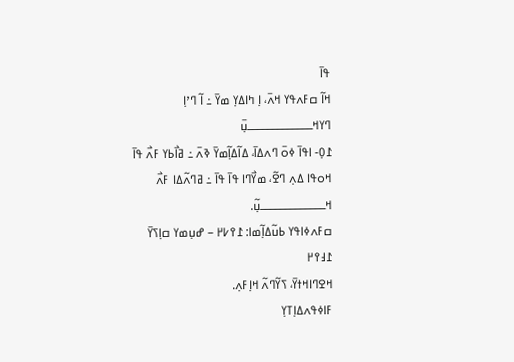ߟߊ߫
ߞߊ߬ ߛߓߍߟߌ ߞߍ߫، ߊ߲ ߤߊߡߌ߲ ߘߌ߫ ߸ ߊ߬ ߣߴߊ߲ ߣߌߞߺߺߺߺߺߺߺߺߺߺߺߺߺߎ߲߫
߁߀߲- ߊߟߊ߫ ߦߋ߫ ߣߍߡߊ߫، ߡߊ߬ߡߊ߲߬ߘߌ߫ ߢߍ߫ ߸ ߥߊ߯ߕߌ ߓߍ߯ ߟߊ߫
ߞߋߟߊ ߡߍ߲ ߣߐ߬، ߘߌ߯ߣߊ ߟߊ߫ ߟߊ߫ ߸ ߥߣߍ߬ߡߊ ߓߍ߯ ߞߺߺߺߺߺߺߺߺߺߺߺߺߺߎ߲߬.
ߛߓߍߦߊߟߌ ߕߎ߬ߡߊ߲߬ߘߊ: ߁߉߇߂ – ߝߎ߲ߘߌ ߛߊ߲ߖߌ߫ ߁߃߉߂
ߞߐߣߊߞߙߌ߫، ߖߌ߬ߣߍ߬ ߞߊ߲ߓߍ߲.
ߓߊߦߟߍߡߊ߲ߠߌ߲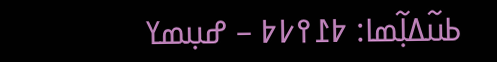ߕߎ߬ߡߊ߲߬ߘߊ: ߈߁߉߇߈ – ߝߎ߲ߘߌ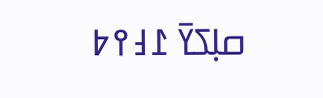ߛߊ߲ߖߌ߫ ߁߃߉߈